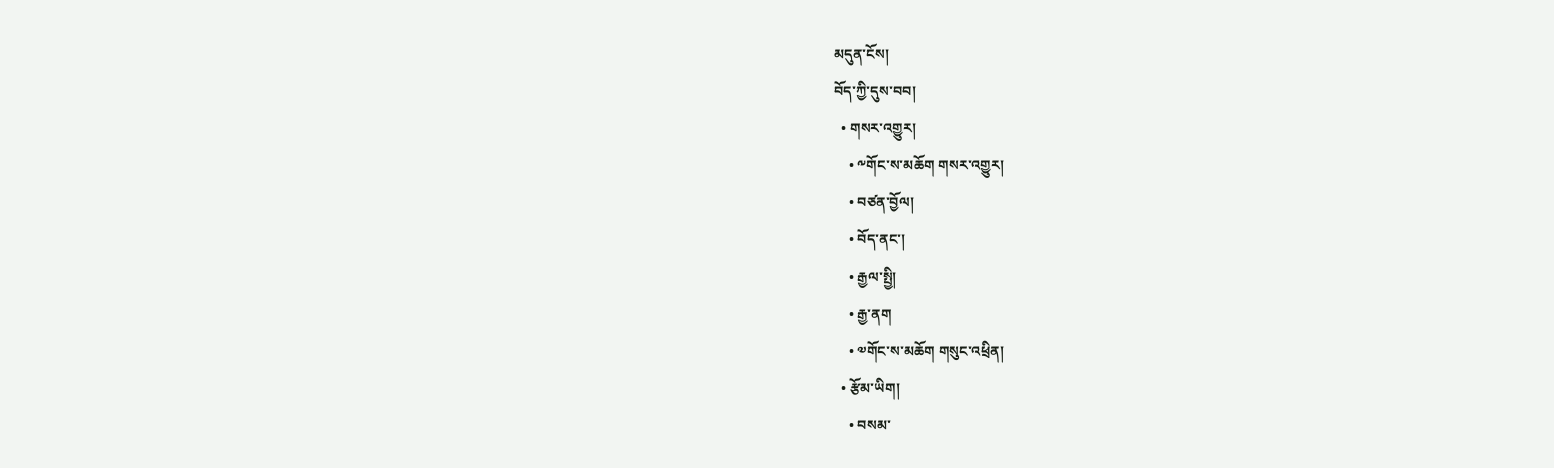མདུན་ངོས།
བོད་ཀྱི་དུས་བབ།
  • གསར་འགྱུར།
    • ༸གོང་ས་མཆོག གསར་འགྱུར།
    • བཙན་བྱོལ།
    • བོད་ནང་།
    • རྒྱལ་སྤྱི།
    • རྒྱ་ནག
    • ༧གོང་ས་མཆོག གསུང་འཕྲིན།
  • རྩོམ་ཡིག།
    • བསམ་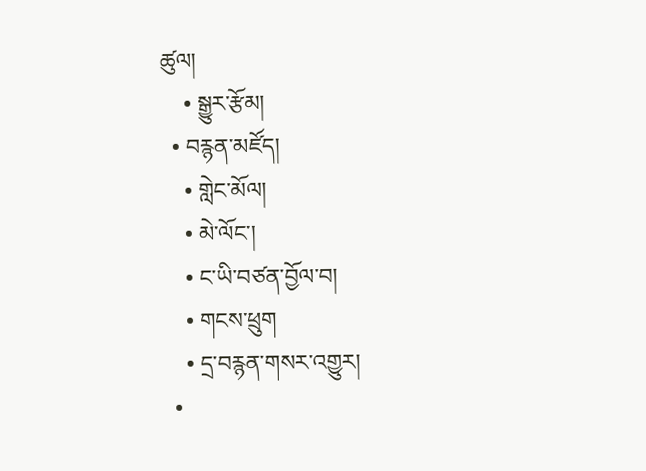ཚུལ།
    • སྒྱུར་རྩོམ།
  • བརྙན་མཛོད།
    • གླེང་མོལ།
    • མེ་ལོང་།
    • ང་ཡི་བཙན་བྱོལ་བ།
    • གངས་ཕྲུག
    • དྲ་བརྙན་གསར་འགྱུར།
  •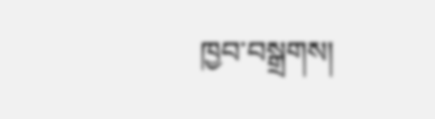ཁྱབ་བསྒྲགས།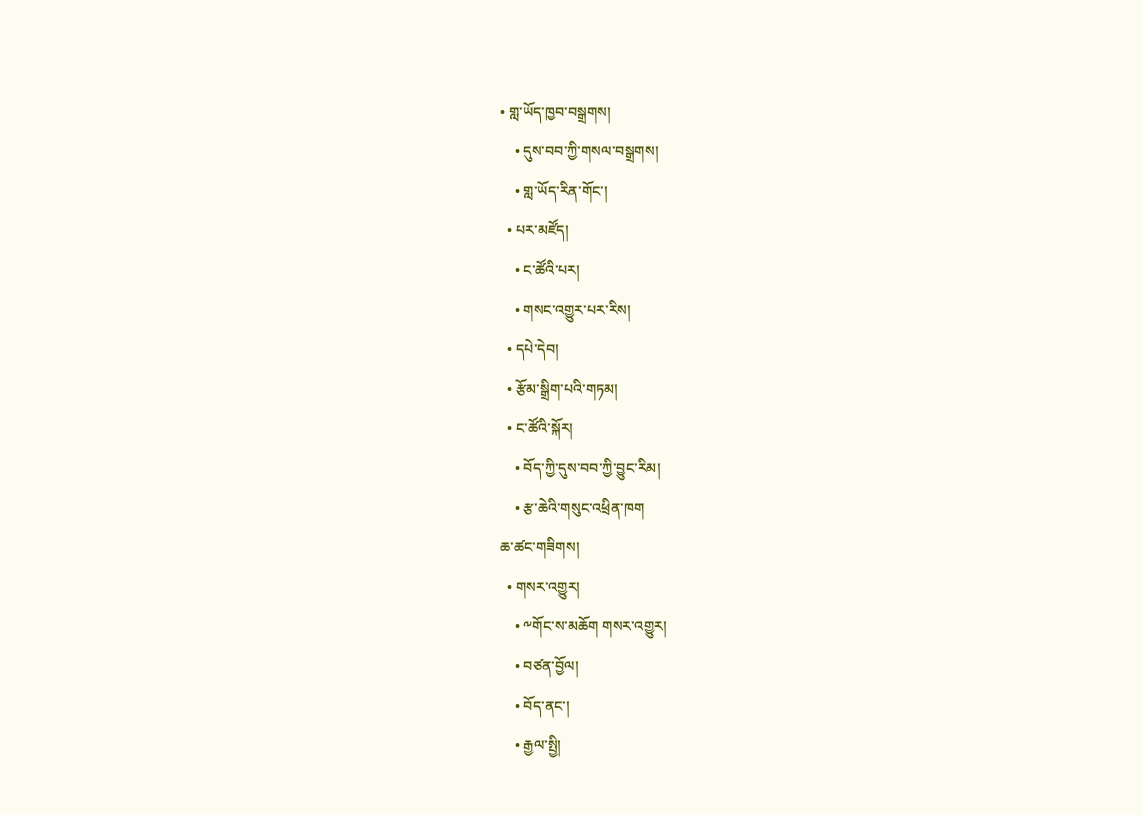• གླ་ཡོད་ཁྱབ་བསྒྲགས།
    • དུས་བབ་ཀྱི་གསལ་བསྒྲགས།
    • གླ་ཡོད་རིན་གོང་།
  • པར་མཛོད།
    • ང་ཚོའི་པར།
    • གསང་འགྱུར་པར་རིས།
  • དཔེ་དེབ།
  • རྩོམ་སྒྲིག་པའི་གཏམ།
  • ང་ཚོའི་སྐོར།
    • བོད་ཀྱི་དུས་བབ་ཀྱི་བྱུང་རིམ།
    • རྩ་ཆེའི་གསུང་འཕྲིན་ཁག
ཆ་ཚང་གཟིགས།
  • གསར་འགྱུར།
    • ༸གོང་ས་མཆོག གསར་འགྱུར།
    • བཙན་བྱོལ།
    • བོད་ནང་།
    • རྒྱལ་སྤྱི།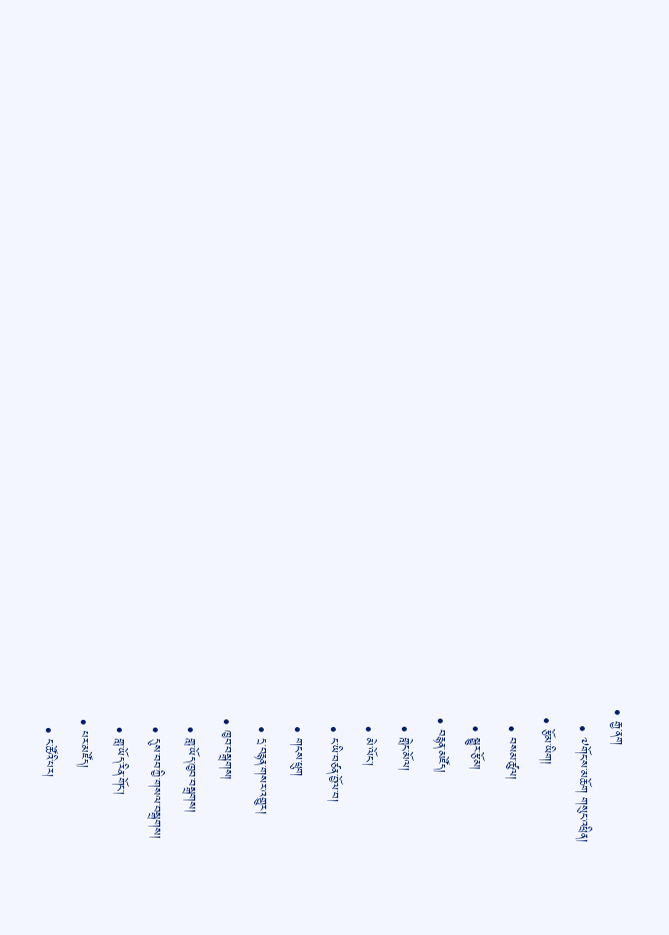• རྒྱ་ནག
    • ༧གོང་ས་མཆོག གསུང་འཕྲིན།
  • རྩོམ་ཡིག།
    • བསམ་ཚུལ།
    • སྒྱུར་རྩོམ།
  • བརྙན་མཛོད།
    • གླེང་མོལ།
    • མེ་ལོང་།
    • ང་ཡི་བཙན་བྱོལ་བ།
    • གངས་ཕྲུག
    • དྲ་བརྙན་གསར་འགྱུར།
  • ཁྱབ་བསྒྲགས།
    • གླ་ཡོད་ཁྱབ་བསྒྲགས།
    • དུས་བབ་ཀྱི་གསལ་བསྒྲགས།
    • གླ་ཡོད་རིན་གོང་།
  • པར་མཛོད།
    • ང་ཚོའི་པར།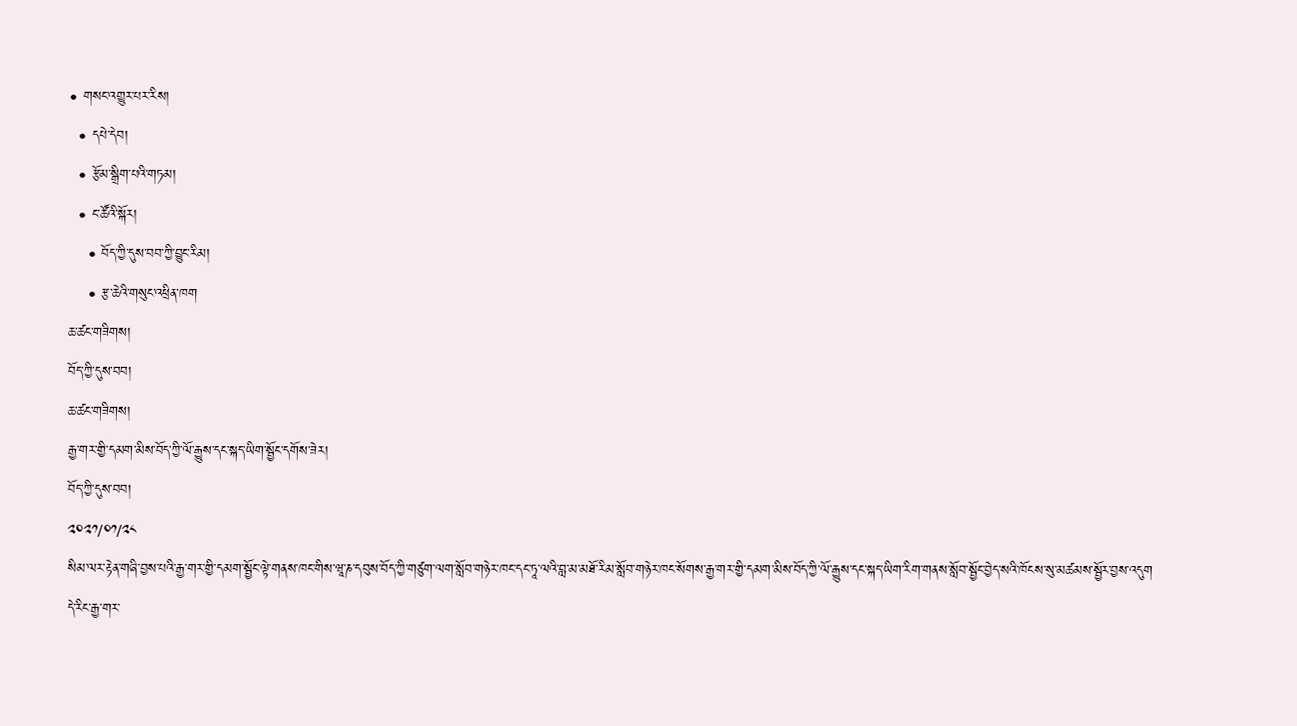• གསང་འགྱུར་པར་རིས།
  • དཔེ་དེབ།
  • རྩོམ་སྒྲིག་པའི་གཏམ།
  • ང་ཚོའི་སྐོར།
    • བོད་ཀྱི་དུས་བབ་ཀྱི་བྱུང་རིམ།
    • རྩ་ཆེའི་གསུང་འཕྲིན་ཁག
ཆ་ཚང་གཟིགས།
བོད་ཀྱི་དུས་བབ།
ཆ་ཚང་གཟིགས།
རྒྱ་གར་གྱི་དམག་མིས་བོད་ཀྱི་ལོ་རྒྱུས་དང་སྐད་ཡིག་སྦྱོང་དགོས་ཟེར།
བོད་ཀྱི་དུས་བབ།
༢༠༢༡/༠༡/༢༨
སིམ་ལར་རྟེན་གཞི་བྱས་པའི་རྒྱ་གར་གྱི་དམག་སྦྱོང་ལྟེ་གནས་ཁང་གིས་ཝཱ་ཎ་དབུས་བོད་ཀྱི་གཙུག་ལག་སློབ་གཉེར་ཁང་དང་ཏཱ་ལའི་བླ་མ་མཐོ་རིམ་སློབ་གཉེར་ཁང་སོགས་རྒྱ་གར་གྱི་དམག་མིས་བོད་ཀྱི་ལོ་རྒྱུས་དང་སྐད་ཡིག་རིག་གནས་སློབ་སྦྱོང་བྱེད་སའི་ཁོངས་སུ་མཚམས་སྦྱོར་བྱས་འདུག
དེ་རིང་རྒྱ་གར་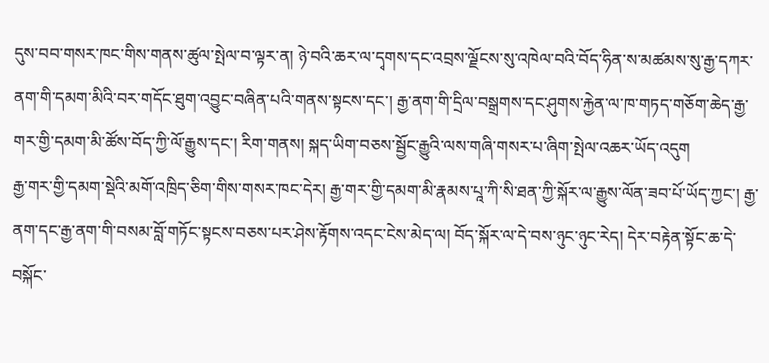དུས་བབ་གསར་ཁང་གིས་གནས་ཚུལ་སྤེལ་བ་ལྟར་ན། ཉེ་བའི་ཆར་ལ་དྭགས་དང་འབྲས་ལྗོངས་སུ་འཁེལ་བའི་བོད་ཧིན་ས་མཚམས་སུ་རྒྱ་དཀར་ནག་གི་དམག་མིའི་བར་གདོང་ཐུག་འབྱུང་བཞིན་པའི་གནས་སྟངས་དང་། རྒྱ་ནག་གི་དྲིལ་བསྒྲགས་དང་ཤུགས་རྐྱེན་ལ་ཁ་གཏད་གཅོག་ཆེད་རྒྱ་གར་གྱི་དམག་མི་ཚོས་བོད་ཀྱི་ལོ་རྒྱུས་དང་། རིག་གནས། སྐད་ཡིག་བཅས་སྦྱོང་རྒྱུའི་ལས་གཞི་གསར་པ་ཞིག་སྤེལ་འཆར་ཡོད་འདུག
རྒྱ་གར་གྱི་དམག་སྡེའི་མགོ་འཁྲིད་ཅིག་གིས་གསར་ཁང་དེར། རྒྱ་གར་གྱི་དམག་མི་རྣམས་པཱ་ཀི་སི་ཐན་ཀྱི་སྐོར་ལ་རྒྱུས་ལོན་ཟབ་པོ་ཡོད་ཀྱང་། རྒྱ་ནག་དང་རྒྱ་ནག་གི་བསམ་བློ་གཏོང་སྟངས་བཅས་པར་ཤེས་རྟོགས་འདང་ངེས་མེད་ལ། བོད་སྐོར་ལ་དེ་བས་ཉུང་ཉུང་རེད། དེར་བརྟེན་སྟོང་ཆ་དེ་བསྐོང་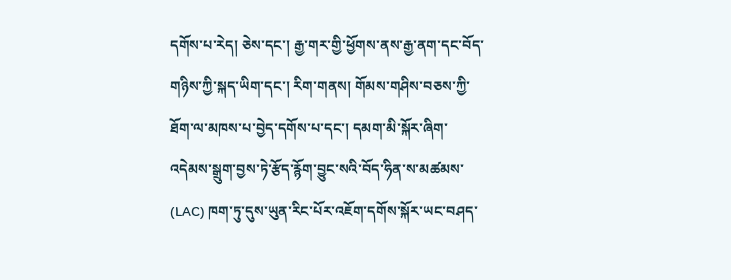དགོས་པ་རེད། ཅེས་དང་། རྒྱ་གར་གྱི་ཕྱོགས་ནས་རྒྱ་ནག་དང་བོད་གཉིས་ཀྱི་སྐད་ཡིག་དང་། རིག་གནས། གོམས་གཤིས་བཅས་ཀྱི་ཐོག་ལ་མཁས་པ་བྱེད་དགོས་པ་དང་། དམག་མི་སྐོར་ཞིག་འདེམས་སྒྲུག་བྱས་ཏེ་རྩོད་རྙོག་བྱུང་སའི་བོད་ཧིན་ས་མཚམས་ (LAC) ཁག་ཏུ་དུས་ཡུན་རིང་པོར་འཇོག་དགོས་སྐོར་ཡང་བཤད་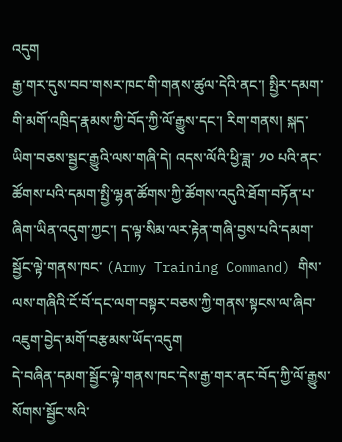འདུག
རྒྱ་གར་དུས་བབ་གསར་ཁང་གི་གནས་ཚུལ་དེའི་ནང་། སྤྱིར་དམག་གི་མགོ་འཁྲིད་རྣམས་ཀྱི་བོད་ཀྱི་ལོ་རྒྱུས་དང་། རིག་གནས། སྐད་ཡིག་བཅས་སྦྱང་རྒྱུའི་ལས་གཞི་དེ། འདས་ལོའི་ཕྱི་ཟླ་ ༡༠ པའི་ནང་ཚོགས་པའི་དམག་སྤྱི་ལྷན་ཚོགས་ཀྱི་ཚོགས་འདུའི་ཐོག་བཏོན་པ་ཞིག་ཡིན་འདུག་ཀྱང་། ད་ལྟ་སིམ་ལར་རྟེན་གཞི་བྱས་པའི་དམག་སྦྱོང་ལྟེ་གནས་ཁང་ (Army Training Command) གིས་ལས་གཞིའི་ངོ་བོ་དང་ལག་བསྟར་བཅས་ཀྱི་གནས་སྟངས་ལ་ཞིབ་འཇུག་བྱེད་མགོ་བརྩམས་ཡོད་འདུག
དེ་བཞིན་དམག་སྦྱོང་ལྟེ་གནས་ཁང་དེས་རྒྱ་གར་ནང་བོད་ཀྱི་ལོ་རྒྱུས་སོགས་སྦྱོང་སའི་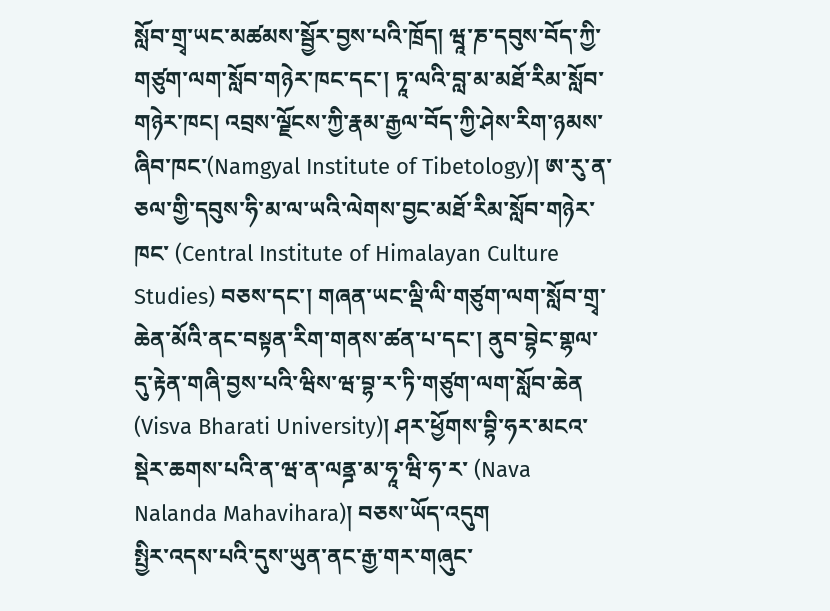སློབ་གྲྭ་ཡང་མཚམས་སྦྱོར་བྱས་པའི་ཁྲོད། ཝཱ་ཎ་དབུས་བོད་ཀྱི་གཙུག་ལག་སློབ་གཉེར་ཁང་དང་། ཏཱ་ལའི་བླ་མ་མཐོ་རིམ་སློབ་གཉེར་ཁང། འབྲས་ལྗོངས་ཀྱི་རྣམ་རྒྱལ་བོད་ཀྱི་ཤེས་རིག་ཉམས་ཞིབ་ཁང་(Namgyal Institute of Tibetology)། ཨ་རུ་ན་ཅལ་གྱི་དབུས་ཧི་མ་ལ་ཡའི་ལེགས་བྱང་མཐོ་རིམ་སློབ་གཉེར་ཁང་ (Central Institute of Himalayan Culture Studies) བཅས་དང་། གཞན་ཡང་ལྡི་ལི་གཙུག་ལག་སློབ་གྲྭ་ཆེན་མོའི་ནང་བསྟན་རིག་གནས་ཚན་པ་དང་། ནུབ་བྷེང་གྷལ་དུ་རྟེན་གཞི་བྱས་པའི་ཝིས་ཝ་བྷ་ར་ཏི་གཙུག་ལག་སློབ་ཆེན (Visva Bharati University)། ཤར་ཕྱོགས་བྷི་ཧར་མངའ་སྡེར་ཆགས་པའི་ན་ཝ་ན་ལནྜ་མ་ཧཱ་ཝི་ཧ་ར་ (Nava Nalanda Mahavihara)། བཅས་ཡོད་འདུག
སྤྱིར་འདས་པའི་དུས་ཡུན་ནང་རྒྱ་གར་གཞུང་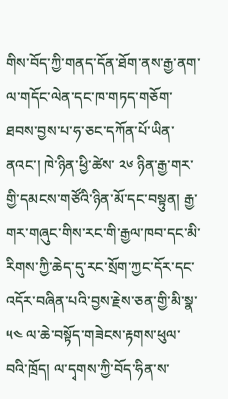གིས་བོད་ཀྱི་གནད་དོན་ཐོག་ནས་རྒྱ་ནག་ལ་གདོང་ལེན་དང་ཁ་གཏད་གཅོག་ཐབས་བྱས་པ་ཧ་ཅང་དཀོན་པོ་ཡིན་ནའང་། ཁེ་ཉིན་ཕྱི་ཚེས་ ༢༦ ཉིན་རྒྱ་གར་གྱི་དམངས་གཙོའི་ཉིན་མོ་དང་བསྟུན། རྒྱ་གར་གཞུང་གིས་རང་གི་རྒྱལ་ཁབ་དང་མི་རིགས་ཀྱི་ཆེད་དུ་རང་སྲོག་ཀྱང་དོར་དང་འདོར་བཞིན་པའི་བྱས་རྗེས་ཅན་གྱི་མི་སྣ་ ༥༤ ལ་ཆེ་བསྟོད་གཟེངས་རྟགས་ཕུལ་བའི་ཁྲོད། ལ་དྭགས་ཀྱི་བོད་ཧིན་ས་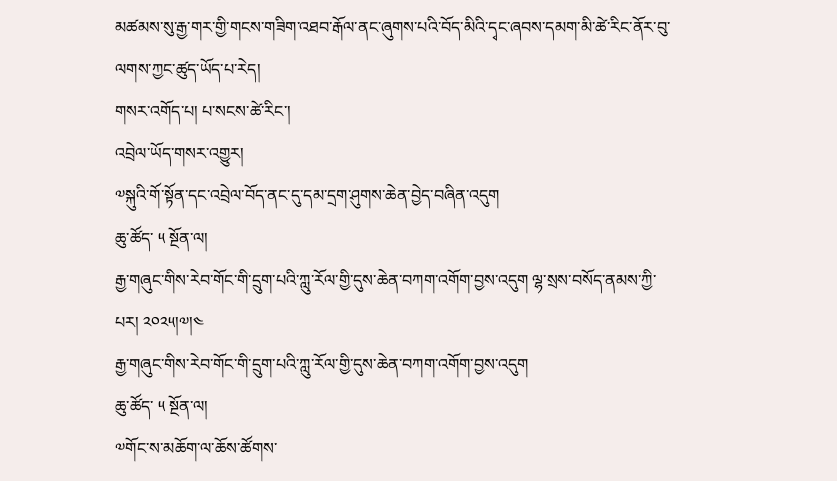མཚམས་སུ་རྒྱ་གར་གྱི་གངས་གཟིག་འཐབ་རྒོལ་ནང་ཞུགས་པའི་བོད་མིའི་དྭང་ཞབས་དམག་མི་ཚེ་རིང་ནོར་བུ་ལགས་ཀྱང་ཚུད་ཡོད་པ་རེད།
གསར་འགོད་པ། པ་སངས་ཚེ་རིང་།
འབྲེལ་ཡོད་གསར་འགྱུར།
༧སྐུའི་གོ་སྟོན་དང་འབྲེལ་བོད་ནང་དུ་དམ་དྲག་ཤུགས་ཆེན་བྱེད་བཞིན་འདུག
ཆུ་ཚོད་ ༥ སྔོན་ལ།
རྒྱ་གཞུང་གིས་རེབ་གོང་གི་དྲུག་པའི་ཀླུ་རོལ་གྱི་དུས་ཆེན་བཀག་འགོག་བྱས་འདུག ལྷ་སྲས་བསོད་ནམས་ཀྱི་པར། ༢༠༢༥།༧།༤
རྒྱ་གཞུང་གིས་རེབ་གོང་གི་དྲུག་པའི་ཀླུ་རོལ་གྱི་དུས་ཆེན་བཀག་འགོག་བྱས་འདུག
ཆུ་ཚོད་ ༥ སྔོན་ལ།
༧གོང་ས་མཆོག་ལ་ཆོས་ཚོགས་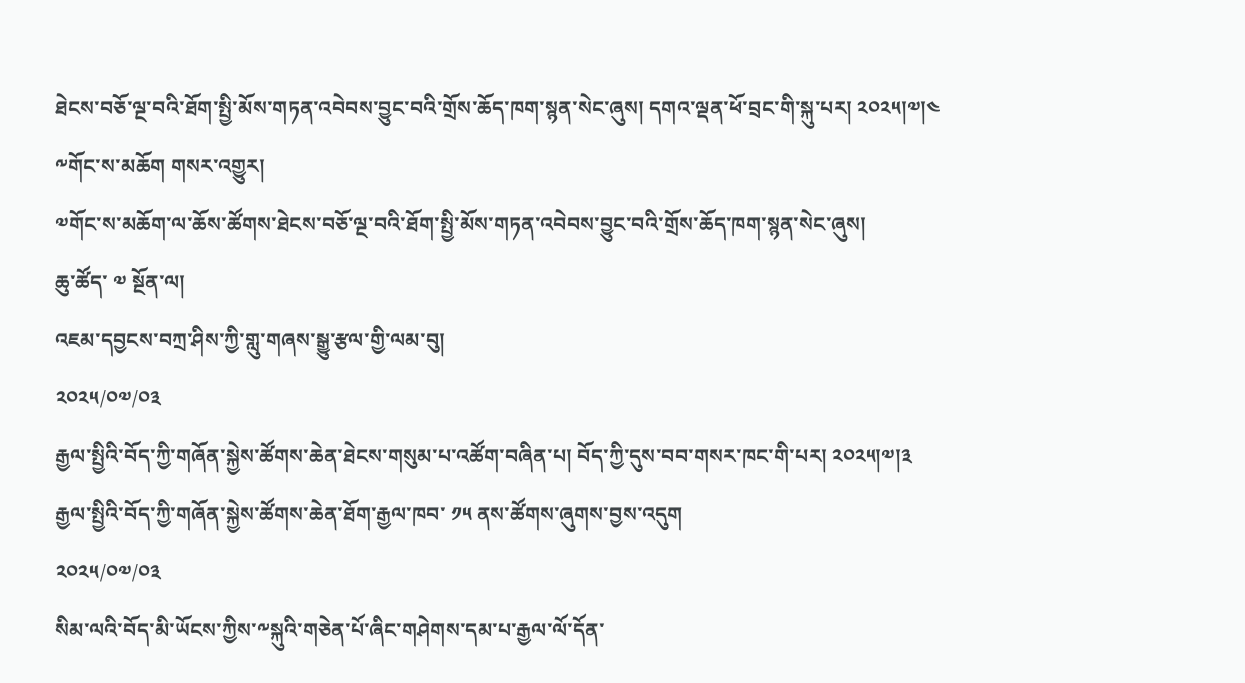ཐེངས་བཅོ་ལྔ་བའི་ཐོག་སྤྱི་མོས་གཏན་འབེབས་བྱུང་བའི་གྲོས་ཆོད་ཁག་སྙན་སེང་ཞུས། དགའ་ལྡན་ཕོ་བྲང་གི་སྐུ་པར། ༢༠༢༥།༧།༤
༸གོང་ས་མཆོག གསར་འགྱུར།
༧གོང་ས་མཆོག་ལ་ཆོས་ཚོགས་ཐེངས་བཅོ་ལྔ་བའི་ཐོག་སྤྱི་མོས་གཏན་འབེབས་བྱུང་བའི་གྲོས་ཆོད་ཁག་སྙན་སེང་ཞུས།
ཆུ་ཚོད་ ༧ སྔོན་ལ།
འཇམ་དབྱངས་བཀྲ་ཤིས་ཀྱི་གླུ་གཞས་སྒྱུ་རྩལ་གྱི་ལམ་བུ།
༢༠༢༥/༠༧/༠༣
རྒྱལ་སྤྱིའི་བོད་ཀྱི་གཞོན་སྐྱེས་ཚོགས་ཆེན་ཐེངས་གསུམ་པ་འཚོག་བཞིན་པ། བོད་ཀྱི་དུས་བབ་གསར་ཁང་གི་པར། ༢༠༢༥།༧།༣
རྒྱལ་སྤྱིའི་བོད་ཀྱི་གཞོན་སྐྱེས་ཚོགས་ཆེན་ཐོག་རྒྱལ་ཁབ་ ༡༥ ནས་ཚོགས་ཞུགས་བྱས་འདུག
༢༠༢༥/༠༧/༠༣
སིམ་ལའི་བོད་མི་ཡོངས་ཀྱིས་༸སྐུའི་གཅེན་པོ་ཞིང་གཤེགས་དམ་པ་རྒྱལ་ལོ་དོན་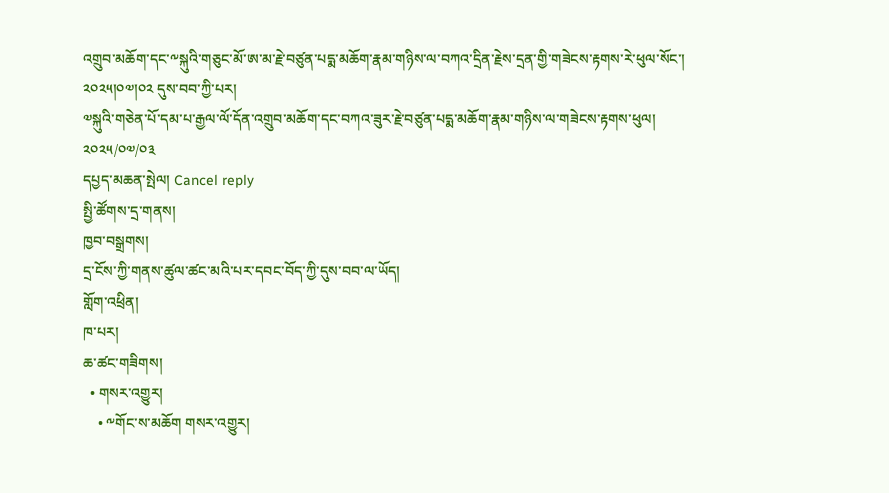འགྲུབ་མཆོག་དང་༸སྐུའི་གཅུང་མོ་ཨ་མ་རྗེ་བཙུན་པདྨ་མཆོག་རྣམ་གཉིས་ལ་བཀའ་དྲིན་རྗེས་དྲན་གྱི་གཟེངས་རྟགས་རེ་ཕུལ་སོང་།  ༢༠༢༥།༠༧།༠༢ དུས་བབ་ཀྱི་པར།
༧སྐུའི་གཅེན་པོ་དམ་པ་རྒྱལ་ལོ་དོན་འགྲུབ་མཆོག་དང་བཀའ་ཟུར་རྗེ་བཙུན་པདྨ་མཆོག་རྣམ་གཉིས་ལ་གཟེངས་རྟགས་ཕུལ།
༢༠༢༥/༠༧/༠༣
དཔྱད་མཆན་སྤེལ། Cancel reply
སྤྱི་ཚོགས་དྲ་གནས།
ཁྱབ་བསྒྲགས།
དྲ་ངོས་ཀྱི་གནས་ཚུལ་ཚང་མའི་པར་དབང་བོད་ཀྱི་དུས་བབ་ལ་ཡོད།
གློག་འཕྲིན།
ཁ་པར།
ཆ་ཚང་གཟིགས།
  • གསར་འགྱུར།
    • ༸གོང་ས་མཆོག གསར་འགྱུར།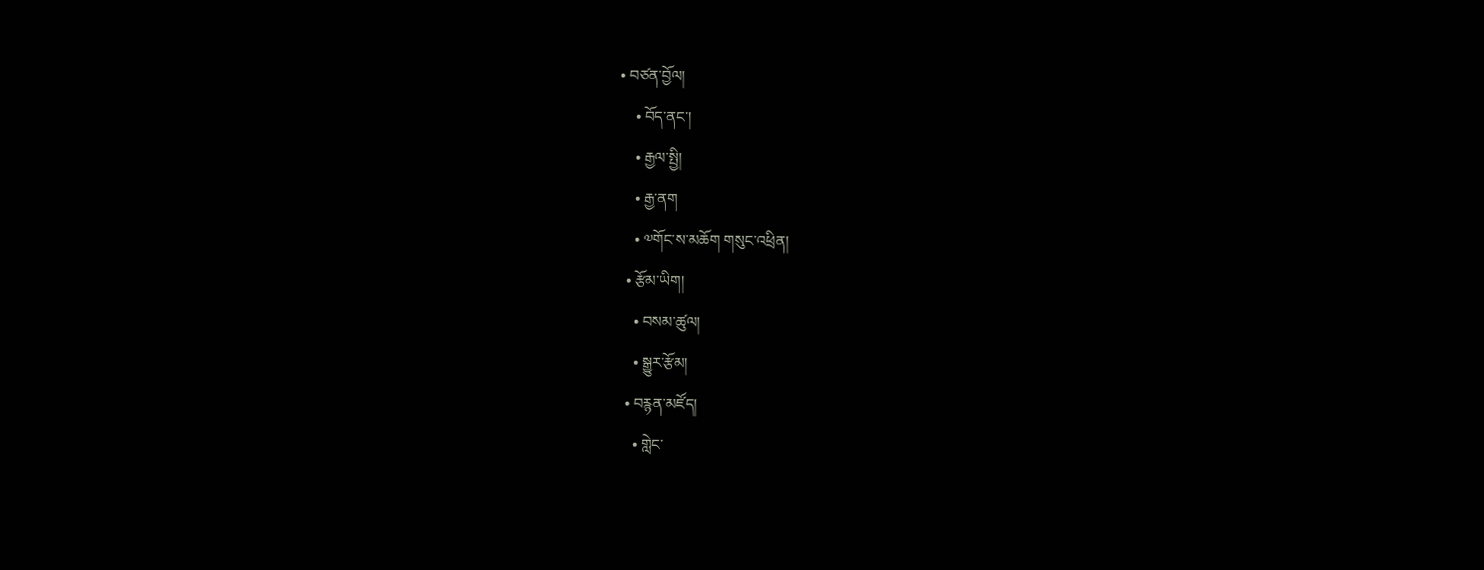• བཙན་བྱོལ།
    • བོད་ནང་།
    • རྒྱལ་སྤྱི།
    • རྒྱ་ནག
    • ༧གོང་ས་མཆོག གསུང་འཕྲིན།
  • རྩོམ་ཡིག།
    • བསམ་ཚུལ།
    • སྒྱུར་རྩོམ།
  • བརྙན་མཛོད།
    • གླེང་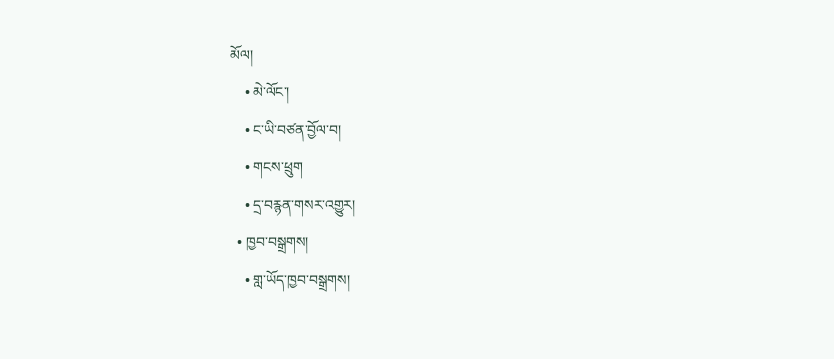མོལ།
    • མེ་ལོང་།
    • ང་ཡི་བཙན་བྱོལ་བ།
    • གངས་ཕྲུག
    • དྲ་བརྙན་གསར་འགྱུར།
  • ཁྱབ་བསྒྲགས།
    • གླ་ཡོད་ཁྱབ་བསྒྲགས།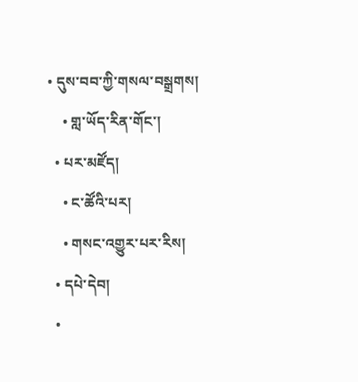• དུས་བབ་ཀྱི་གསལ་བསྒྲགས།
    • གླ་ཡོད་རིན་གོང་།
  • པར་མཛོད།
    • ང་ཚོའི་པར།
    • གསང་འགྱུར་པར་རིས།
  • དཔེ་དེབ།
  •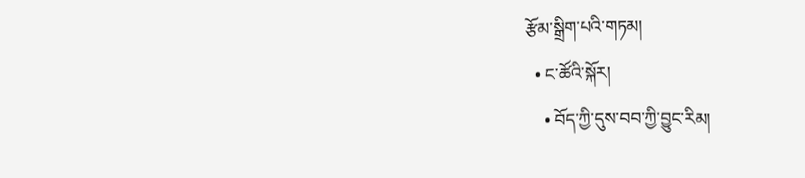རྩོམ་སྒྲིག་པའི་གཏམ།
  • ང་ཚོའི་སྐོར།
    • བོད་ཀྱི་དུས་བབ་ཀྱི་བྱུང་རིམ།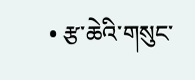• རྩ་ཆེའི་གསུང་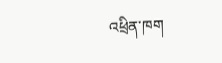འཕྲིན་ཁག